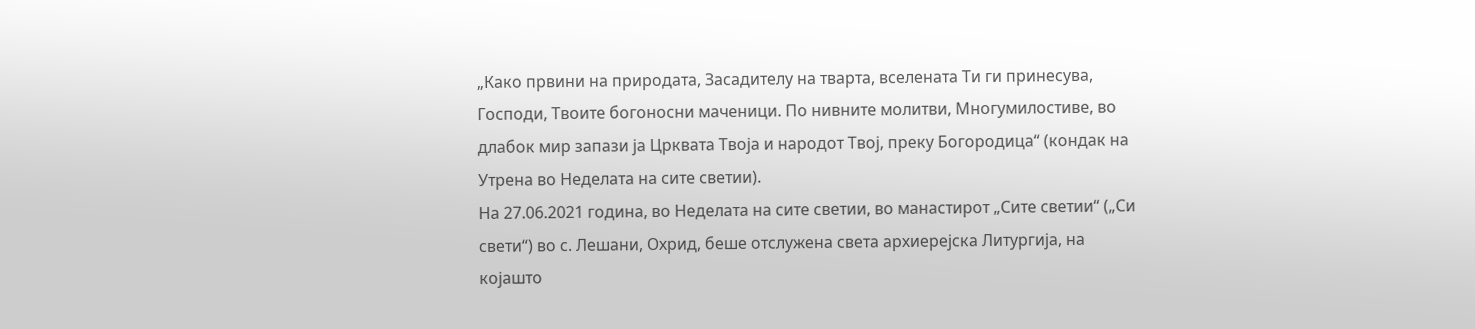„Како првини на природата, Засадителу на тварта, вселената Ти ги принесува, Господи, Твоите богоносни маченици. По нивните молитви, Многумилостиве, во длабок мир запази ја Црквата Твоја и народот Твој, преку Богородица“ (кондак на Утрена во Неделата на сите светии).
На 27.06.2021 година, во Неделата на сите светии, во манастирот „Сите светии“ („Си свети“) во с. Лешани, Охрид, беше отслужена света архиерејска Литургија, на којашто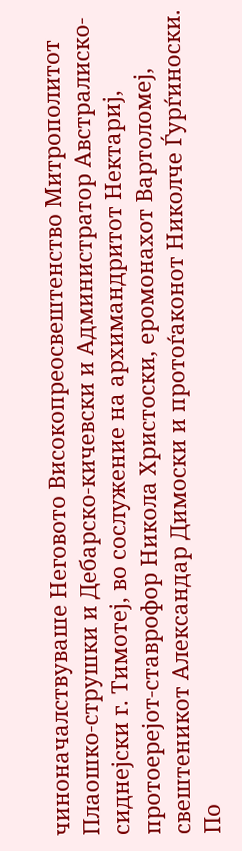чиноначалствуваше Неговото Високопреосвештенство Митрополитот Плаошко-струшки и Дебарско-кичевски и Администратор Австралиско-сиднејски г. Тимотеј, во сослужение на архимандритот Нектариј, протоерејот-ставрофор Никола Христоски, еромонахот Вартоломеј, свештеникот Александар Димоски и протоѓаконот Николче Ѓурѓиноски. По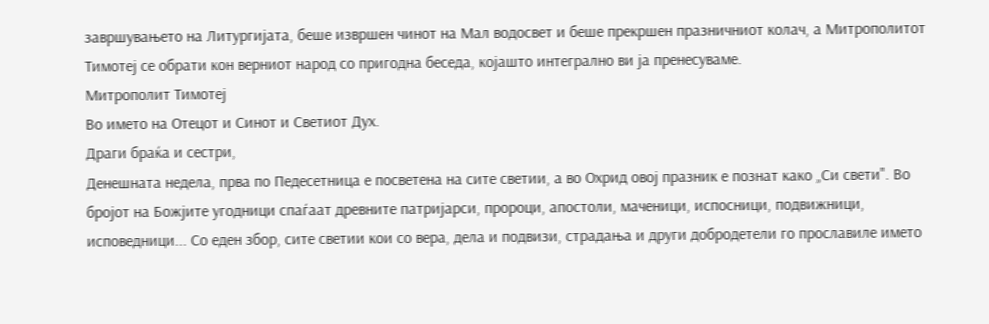завршувањето на Литургијата, беше извршен чинот на Мал водосвет и беше прекршен празничниот колач, а Митрополитот Тимотеј се обрати кон верниот народ со пригодна беседа, којашто интегрално ви ја пренесуваме.
Митрополит Тимотеј
Во името на Отецот и Синот и Светиот Дух.
Драги браќа и сестри,
Денешната недела, прва по Педесетница е посветена на сите светии, а во Охрид овој празник е познат како „Си свети". Во бројот на Божјите угодници спаѓаат древните патријарси, пророци, апостоли, маченици, испосници, подвижници, исповедници... Со еден збор, сите светии кои со вера, дела и подвизи, страдања и други добродетели го прославиле името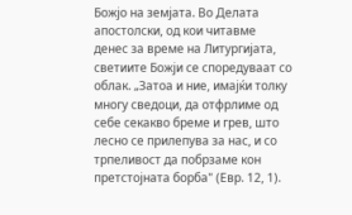Божјо на земјата. Во Делата апостолски, од кои читавме денес за време на Литургијата, светиите Божји се споредуваат со облак. „Затоа и ние, имајќи толку многу сведоци, да отфрлиме од себе секакво бреме и грев, што лесно се прилепува за нас, и со трпеливост да побрзаме кон претстојната борба" (Евр. 12, 1).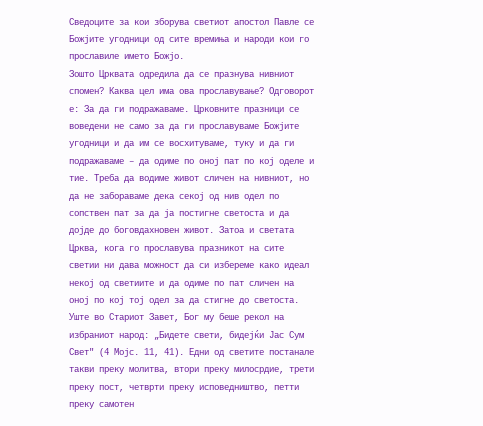Сведоците за кои зборува светиот апостол Павле се Божјите угодници од сите времиња и народи кои го прославиле името Божјо.
Зошто Црквата одредила да се празнува нивниот спомен? Каква цел има ова прославување? Одговорот е: За да ги подражаваме. Црковните празници се воведени не само за да ги прославуваме Божјите угодници и да им се восхитуваме, туку и да ги подражаваме – да одиме по оној пат по кој оделе и тие. Треба да водиме живот сличен на нивниот, но да не забораваме дека секој од нив одел по сопствен пат за да ја постигне светоста и да дојде до боговдахновен живот. Затоа и светата Црква, кога го прославува празникот на сите светии ни дава можност да си избереме како идеал некој од светиите и да одиме по пат сличен на оној по кој тој одел за да стигне до светоста. Уште во Стариот Завет, Бог му беше рекол на избраниот народ: „Бидете свети, бидејќи Јас Сум Свет" (4 Мојс. 11, 41). Едни од светите постанале такви преку молитва, втори преку милосрдие, трети преку пост, четврти преку исповедништво, петти преку самотен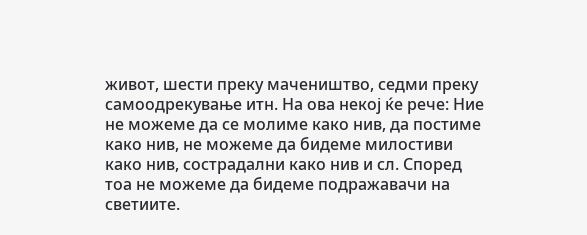живот, шести преку мачеништво, седми преку самоодрекување итн. На ова некој ќе рече: Ние не можеме да се молиме како нив, да постиме како нив, не можеме да бидеме милостиви како нив, сострадални како нив и сл. Според тоа не можеме да бидеме подражавачи на светиите.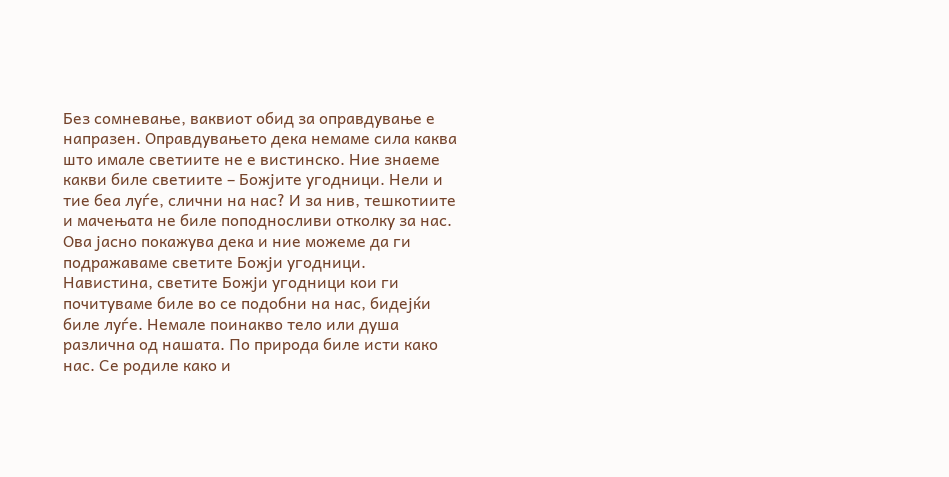Без сомневање, ваквиот обид за оправдување е напразен. Оправдувањето дека немаме сила каква што имале светиите не е вистинско. Ние знаеме какви биле светиите – Божјите угодници. Нели и тие беа луѓе, слични на нас? И за нив, тешкотиите и мачењата не биле поподносливи отколку за нас. Ова јасно покажува дека и ние можеме да ги подражаваме светите Божји угодници.
Навистина, светите Божји угодници кои ги почитуваме биле во се подобни на нас, бидејќи биле луѓе. Немале поинакво тело или душа различна од нашата. По природа биле исти како нас. Се родиле како и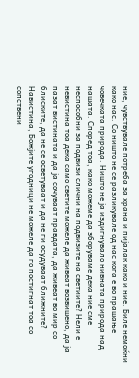ние, чувствувале потреба за храна и пијалак како и ние. Биле немоќни како нас. Со ништо не се разликувале од нас кога е во прашање човечката природа. Ништо не ја издигнувало нивната природа над нашата. Според тоа, како можеме да зборуваме дека ние сме неспособни за подвизи слични на подвизите на светиите? Нели е невистина тоа дека само светите можеле да живеат возвишено, да ја пазат вистината и да ја сочуваат правдата, да живеат во мир со блиските, да не се осветуваат и да не ги осудуваат ближните?
Навистина, Божјите угодници не можеле да го постигнат тоа со сопствени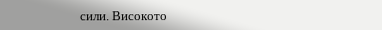сили. Високото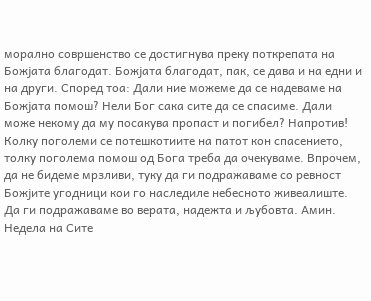морално совршенство се достигнува преку поткрепата на Божјата благодат. Божјата благодат, пак, се дава и на едни и на други. Според тоа: Дали ние можеме да се надеваме на Божјата помош? Нели Бог сака сите да се спасиме. Дали може некому да му посакува пропаст и погибел? Напротив! Колку поголеми се потешкотиите на патот кон спасението, толку поголема помош од Бога треба да очекуваме. Впрочем, да не бидеме мрзливи, туку да ги подражаваме со ревност Божјите угодници кои го наследиле небесното живеалиште. Да ги подражаваме во верата, надежта и љубовта. Амин.
Недела на Сите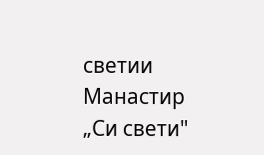светии
Манастир „Си свети"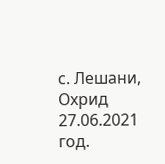с. Лешани, Охрид
27.06.2021 год.